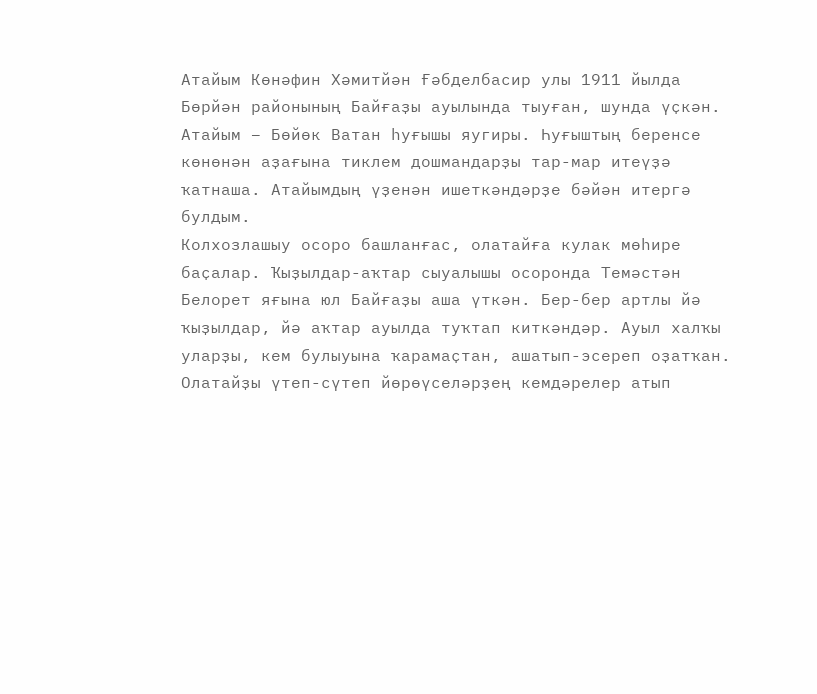Атайым Көнәфин Хәмитйән Ғәбделбасир улы 1911 йылда Бөрйән районының Байғаҙы ауылында тыуған, шунда үҫкән. Атайым – Бөйөк Ватан һуғышы яугиры. Һуғыштың беренсе көнөнән аҙағына тиклем дошмандарҙы тар-мар итеүҙә ҡатнаша. Атайымдың үҙенән ишеткәндәрҙе бәйән итергә булдым.
Колхозлашыу осоро башланғас, олатайға кулак мөһире баҫалар. Ҡыҙылдар-аҡтар сыуалышы осоронда Темәстән Белорет яғына юл Байғаҙы аша үткән. Бер-бер артлы йә ҡыҙылдар, йә аҡтар ауылда туҡтап киткәндәр. Ауыл халҡы уларҙы, кем булыуына ҡарамаҫтан, ашатып-эсереп оҙатҡан. Олатайҙы үтеп-сүтеп йөрөүселәрҙең кемдәрелер атып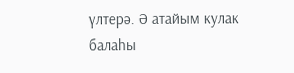үлтерә. Ә атайым кулак балаһы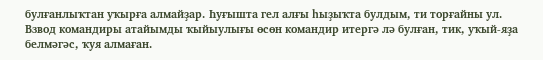булғанлыҡтан уҡырға алмайҙар. Һуғышта гел алғы һыҙыҡта булдым, ти торғайны ул. Взвод командиры атайымды ҡыйыулығы өсөн командир итергә лә булған, тик, уҡый-яҙа белмәгәс, ҡуя алмаған.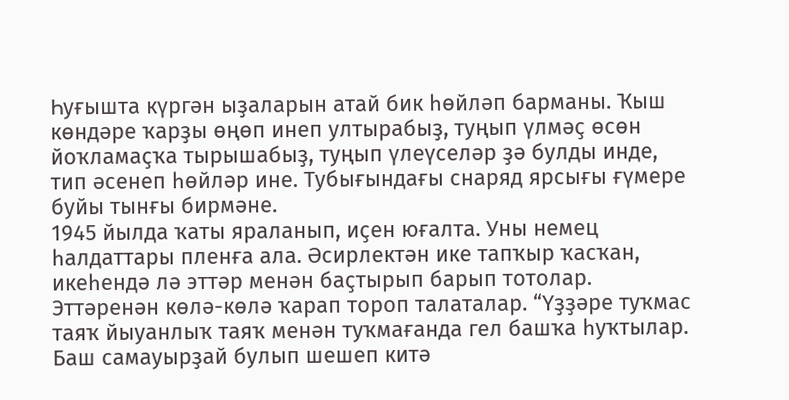Һуғышта күргән ыҙаларын атай бик һөйләп барманы. Ҡыш көндәре ҡарҙы өңөп инеп ултырабыҙ, туңып үлмәҫ өсөн йоҡламаҫҡа тырышабыҙ, туңып үлеүселәр ҙә булды инде, тип әсенеп һөйләр ине. Тубығындағы снаряд ярсығы ғүмере буйы тынғы бирмәне.
1945 йылда ҡаты яраланып, иҫен юғалта. Уны немец һалдаттары пленға ала. Әсирлектән ике тапҡыр ҡасҡан, икеһендә лә эттәр менән баҫтырып барып тотолар. Эттәренән көлә-көлә ҡарап тороп талаталар. “Үҙҙәре туҡмас таяҡ йыуанлыҡ таяҡ менән туҡмағанда гел башҡа һуҡтылар. Баш самауырҙай булып шешеп китә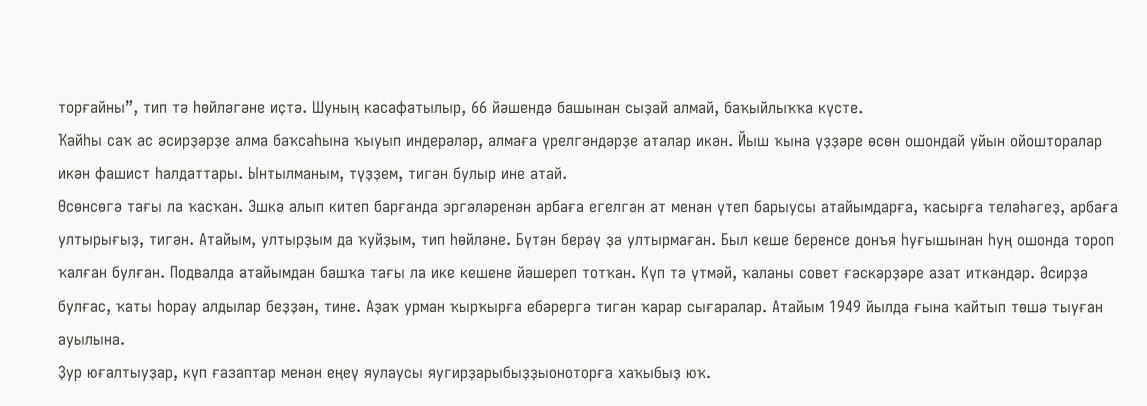торғайны”, тип тә һөйләгәне иҫтә. Шуның касафатылыр, 66 йәшендә башынан сыҙай алмай, баҡыйлыҡҡа күсте.
Ҡайһы саҡ ас әсирҙәрҙе алма баҡсаһына ҡыуып индерәләр, алмаға үрелгәндәрҙе аталар икән. Йыш ҡына үҙҙәре өсөн ошондай уйын ойошторалар икән фашист һалдаттары. Ынтылманым, түҙҙем, тигән булыр ине атай.
Өсөнсөгә тағы ла ҡасҡан. Эшкә алып китеп барғанда эргәләренән арбаға егелгән ат менән үтеп барыусы атайымдарға, ҡасырға теләһәгеҙ, арбаға ултырығыҙ, тигән. Атайым, ултырҙым да ҡуйҙым, тип һөйләне. Бүтән берәү ҙә ултырмаған. Был кеше беренсе донъя һуғышынан һуң ошонда тороп ҡалған булған. Подвалда атайымдан башҡа тағы ла ике кешене йәшереп тотҡан. Күп тә үтмәй, ҡаланы совет ғәскәрҙәре азат иткәндәр. Әсирҙә булғас, ҡаты һорау алдылар беҙҙән, тине. Аҙаҡ урман ҡырҡырға ебәрергә тигән ҡарар сығаралар. Атайым 1949 йылда ғына ҡайтып төшә тыуған ауылына.
Ҙур юғалтыуҙар, күп ғазаптар менән еңеү яулаусы яугирҙарыбыҙҙыоноторға хаҡыбыҙ юҡ.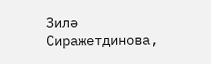Зилә Сиражетдинова,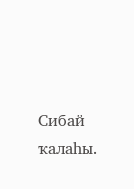Сибай ҡалаһы.